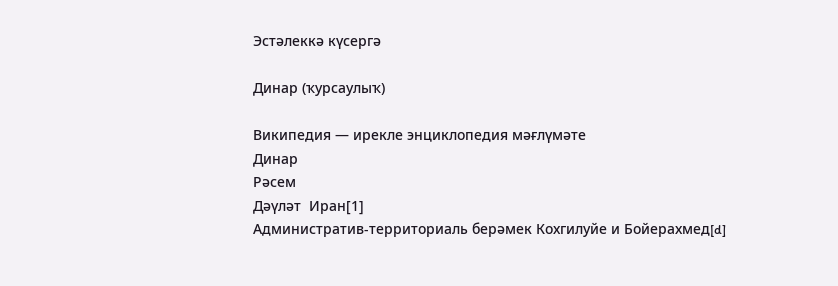Эстәлеккә күсергә

Динар (ҡурсаулыҡ)

Википедия — ирекле энциклопедия мәғлүмәте
Динар
Рәсем
Дәүләт  Иран[1]
Административ-территориаль берәмек Кохгилуйе и Бойерахмед[d]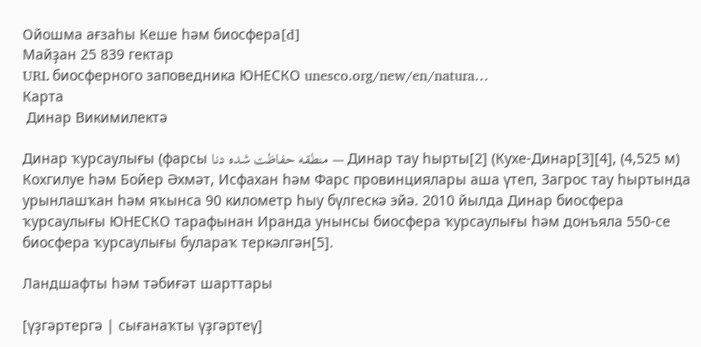Ойошма ағзаһы Кеше һәм биосфера[d]
Майҙан 25 839 гектар
URL биосферного заповедника ЮНЕСКО unesco.org/new/en/natura…
Карта
 Динар Викимилектә

Динар ҡурсаулығы (фарсы منطقه حفاظت شده دنا — Динар тау һырты[2] (Кухе-Динар[3][4], (4,525 м) Кохгилуе һәм Бойер Әхмәт, Исфахан һәм Фарс провинциялары аша үтеп, Загрос тау һыртында урынлашҡан һәм яҡынса 90 километр һыу бүлгескә эйә. 2010 йылда Динар биосфера ҡурсаулығы ЮНЕСКО тарафынан Иранда унынсы биосфера ҡурсаулығы һәм донъяла 550-се биосфера ҡурсаулығы булараҡ теркәлгән[5].

Ландшафты һәм тәбиғәт шарттары

[үҙгәртергә | сығанаҡты үҙгәртеү]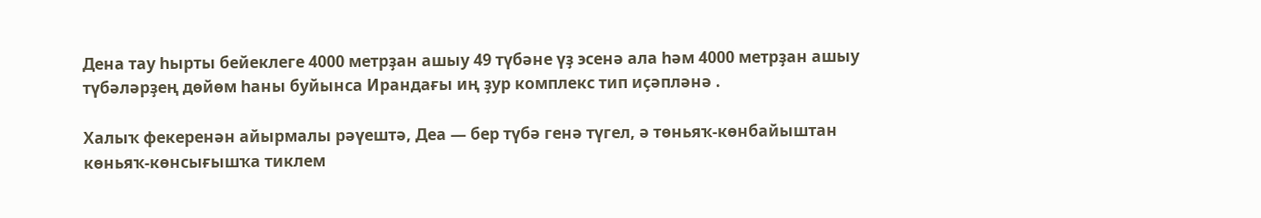Дена тау һырты бейеклеге 4000 метрҙан ашыу 49 түбәне үҙ эсенә ала һәм 4000 метрҙан ашыу түбәләрҙең дөйөм һаны буйынса Ирандағы иң ҙур комплекс тип иҫәпләнә .

Халыҡ фекеренән айырмалы рәүештә, Деа — бер түбә генә түгел, ә төньяҡ-көнбайыштан көньяҡ-көнсығышҡа тиклем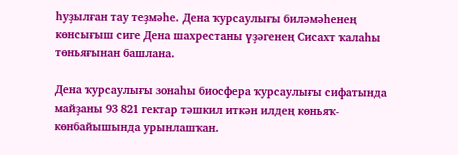һуҙылған тау теҙмәһе. Дена ҡурсаулығы биләмәһенең көнсығыш сиге Дена шахрестаны үҙәгенең Сисахт ҡалаһы төньяғынан башлана.

Дена ҡурсаулығы зонаһы биосфера ҡурсаулығы сифатында майҙаны 93 821 гектар тәшкил иткән илдең көньяҡ-көнбайышында урынлашҡан.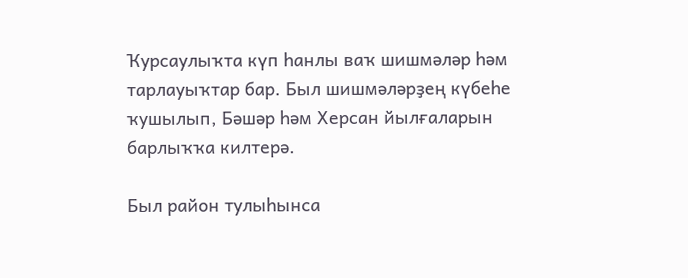Ҡурсаулыҡта күп һанлы ваҡ шишмәләр һәм тарлауыҡтар бар. Был шишмәләрҙең күбеһе ҡушылып, Бәшәр һәм Херсан йылғаларын барлыҡҡа килтерә.

Был район тулыһынса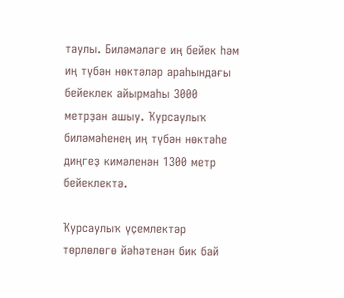таулы. Биләмәләге иң бейек һәм иң түбән нөктәләр араһындағы бейеклек айырмаһы 3000 метрҙан ашыу. Ҡурсаулыҡ биләмәһенең иң түбән нөктәһе диңгеҙ кимәленән 1300 метр бейеклектә.

Ҡурсаулыҡ үҫемлектәр төрлөлөгө йәһәтенән бик бай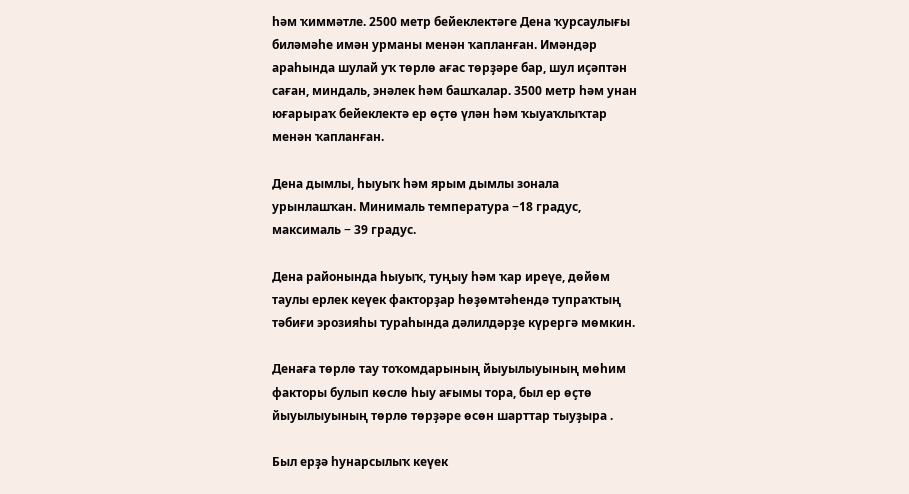һәм ҡиммәтле. 2500 метр бейеклектәге Дена ҡурсаулығы биләмәһе имән урманы менән ҡапланған. Имәндәр араһында шулай уҡ төрлө ағас төрҙәре бар, шул иҫәптән саған, миндаль, энәлек һәм башҡалар. 3500 метр һәм унан юғарыраҡ бейеклектә ер өҫтө үлән һәм ҡыуаҡлыҡтар менән ҡапланған.

Дена дымлы, һыуыҡ һәм ярым дымлы зонала урынлашҡан. Минималь температура −18 градус, максималь − 39 градус.

Дена районында һыуыҡ, туңыу һәм ҡар иреүе, дөйөм таулы ерлек кеүек факторҙар һөҙөмтәһендә тупраҡтың тәбиғи эрозияһы тураһында дәлилдәрҙе күрергә мөмкин.

Денаға төрлө тау тоҡомдарының йыуылыуының мөһим факторы булып көслө һыу ағымы тора, был ер өҫтө йыуылыуының төрлө төрҙәре өсөн шарттар тыуҙыра .

Был ерҙә һунарсылыҡ кеүек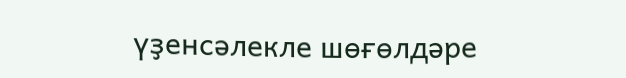үҙенсәлекле шөғөлдәре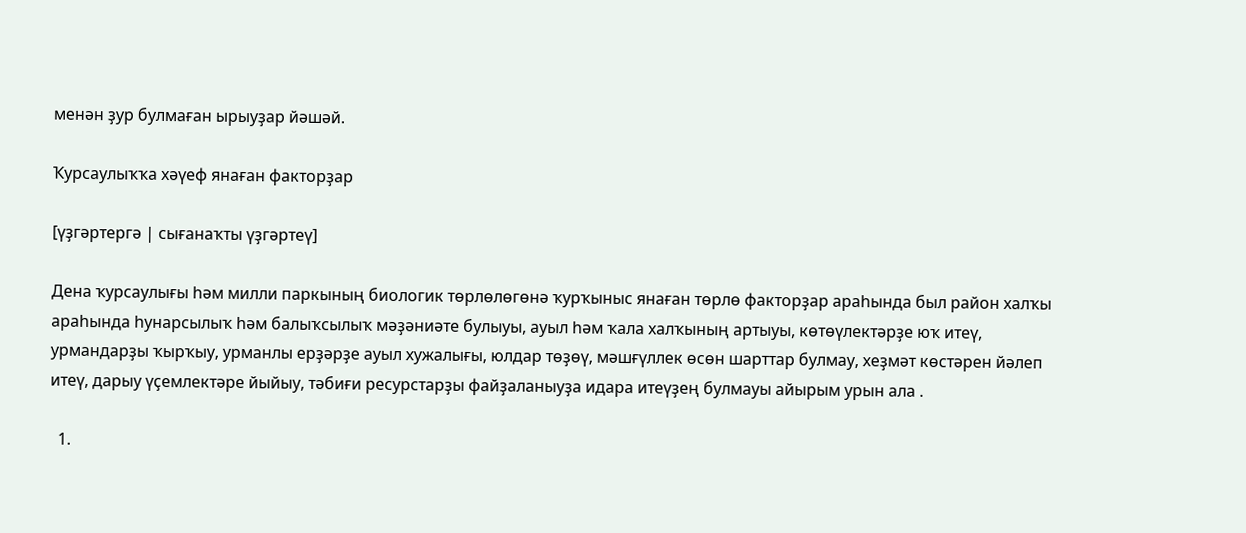менән ҙур булмаған ырыуҙар йәшәй.

Ҡурсаулыҡҡа хәүеф янаған факторҙар

[үҙгәртергә | сығанаҡты үҙгәртеү]

Дена ҡурсаулығы һәм милли паркының биологик төрлөлөгөнә ҡурҡыныс янаған төрлө факторҙар араһында был район халҡы араһында һунарсылыҡ һәм балыҡсылыҡ мәҙәниәте булыуы, ауыл һәм ҡала халҡының артыуы, көтөүлектәрҙе юҡ итеү, урмандарҙы ҡырҡыу, урманлы ерҙәрҙе ауыл хужалығы, юлдар төҙөү, мәшғүллек өсөн шарттар булмау, хеҙмәт көстәрен йәлеп итеү, дарыу үҫемлектәре йыйыу, тәбиғи ресурстарҙы файҙаланыуҙа идара итеүҙең булмауы айырым урын ала .

  1.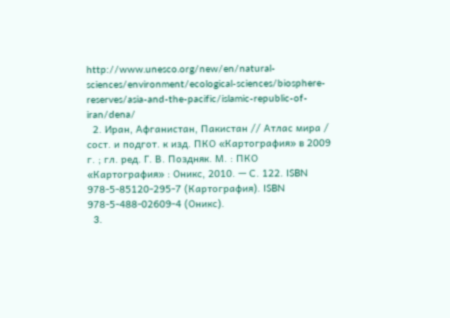http://www.unesco.org/new/en/natural-sciences/environment/ecological-sciences/biosphere-reserves/asia-and-the-pacific/islamic-republic-of-iran/dena/
  2. Иран, Афганистан, Пакистан // Атлас мира / сост. и подгот. к изд. ПКО «Картография» в 2009 г. ; гл. ред. Г. В. Поздняк. М. : ПКО «Картография» : Оникс, 2010. — С. 122. ISBN 978-5-85120-295-7 (Картография). ISBN 978-5-488-02609-4 (Оникс).
  3.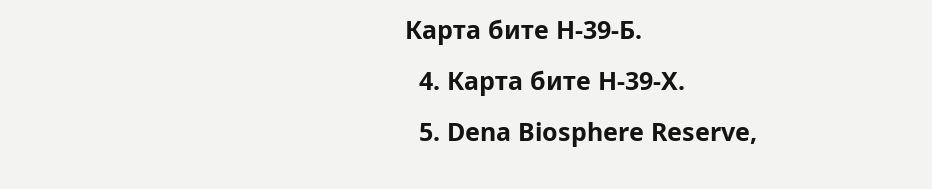Карта бите H-39-Б.
  4. Карта бите H-39-X.
  5. Dena Biosphere Reserve,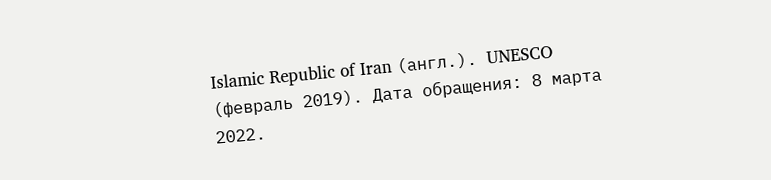Islamic Republic of Iran (англ.). UNESCO (февраль 2019). Дата обращения: 8 марта 2022.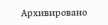Архивировано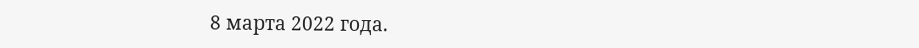8 марта 2022 года.